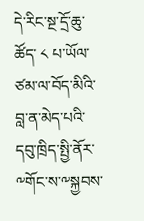དེ་རིང་སྔ་དྲོ་ཆུ་ཚོད་ ༨ པ་ཡོལ་ཙམ་ལ་བོད་མིའི་བླ་ན་མེད་པའི་དབུ་ཁྲིད་སྤྱི་ནོར་༸གོང་ས་༸སྐྱབས་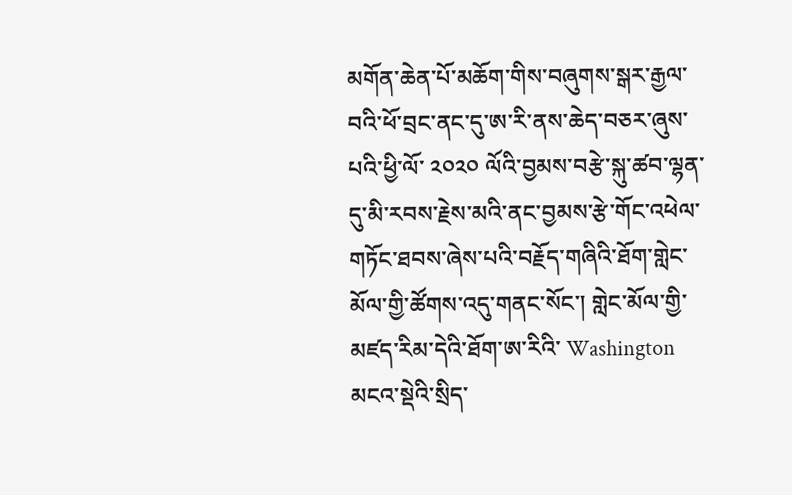མགོན་ཆེན་པོ་མཆོག་གིས་བཞུགས་སྒར་རྒྱལ་བའི་ཕོ་བྲང་ནང་དུ་ཨ་རི་ནས་ཆེད་བཅར་ཞུས་པའི་ཕྱི་ལོ་ ༢༠༢༠ ལོའི་བྱམས་བརྩེ་སྐུ་ཚབ་ལྷན་དུ་མི་རབས་རྗེས་མའི་ནང་བྱམས་རྩེ་གོང་འཕེལ་གཏོང་ཐབས་ཞེས་པའི་བརྗོད་གཞིའི་ཐོག་གླེང་མོལ་གྱི་ཚོགས་འདུ་གནང་སོང་། གླེང་མོལ་གྱི་མཛད་རིམ་དེའི་ཐོག་ཨ་རིའི་ Washington མངའ་སྡེའི་སྲིད་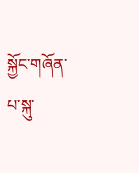སྐྱོང་གཞོན་པ་སྐུ་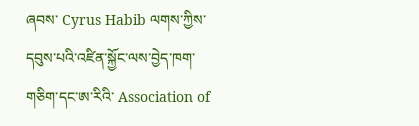ཞབས་ Cyrus Habib ལགས་ཀྱིས་དབུས་པའི་འཛིན་སྐྱོང་ལས་བྱེད་ཁག་གཅིག་དང་ཨ་རིའི་ Association of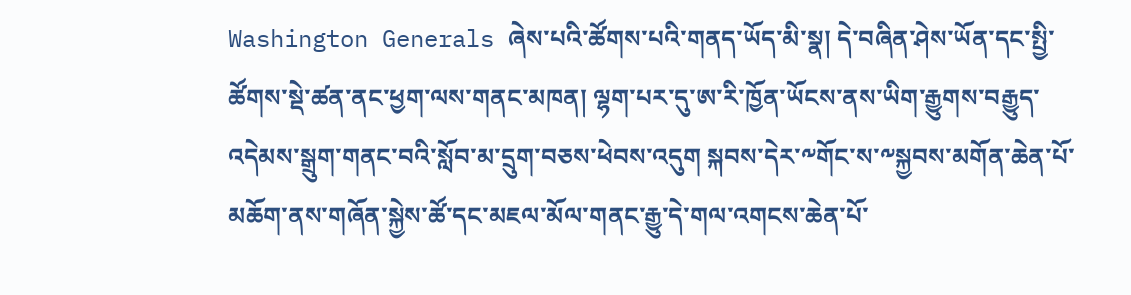Washington Generals ཞེས་པའི་ཚོགས་པའི་གནད་ཡོད་མི་སྣ། དེ་བཞིན་ཤེས་ཡོན་དང་སྤྱི་ཚོགས་སྡེ་ཚན་ནང་ཕྱག་ལས་གནང་མཁན། ལྷག་པར་དུ་ཨ་རི་ཁྱོན་ཡོངས་ནས་ཡིག་རྒྱུགས་བརྒྱུད་འདེམས་སྒྲུག་གནང་བའི་སློབ་མ་དྲུག་བཅས་ཕེབས་འདུག སྐབས་དེར་༸གོང་ས་༸སྐྱབས་མགོན་ཆེན་པོ་མཆོག་ནས་གཞོན་སྐྱེས་ཚོ་དང་མཇལ་མོལ་གནང་རྒྱུ་དེ་གལ་འགངས་ཆེན་པོ་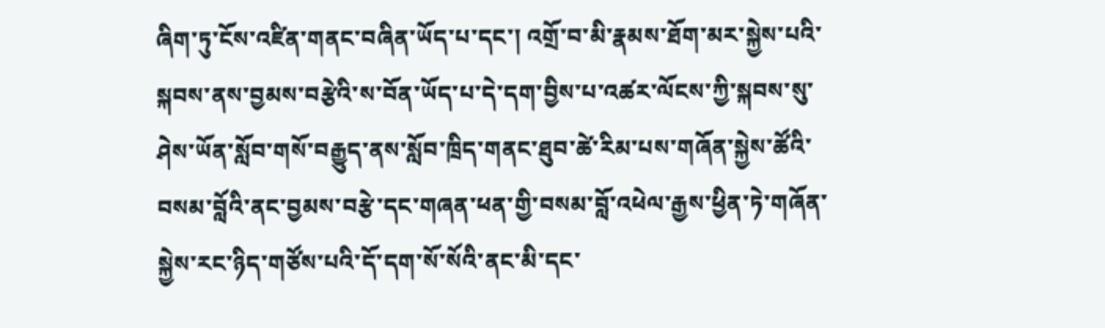ཞིག་ཏུ་ངོས་འཛིན་གནང་བཞིན་ཡོད་པ་དང་། འགྲོ་བ་མི་རྣམས་ཐོག་མར་སྐྱེས་པའི་སྐབས་ནས་བྱམས་བརྩེའི་ས་བོན་ཡོད་པ་དེ་དག་བྱིས་པ་འཚར་ལོངས་ཀྱི་སྐབས་སུ་ཤེས་ཡོན་སློབ་གསོ་བརྒྱུད་ནས་སློབ་ཁྲིད་གནང་ཐུབ་ཚེ་རིམ་པས་གཞོན་སྐྱེས་ཚོའི་བསམ་བློའི་ནང་བྱམས་བརྩེ་དང་གཞན་ཕན་གྱི་བསམ་བློ་འཕེལ་རྒྱས་ཕྱིན་ཏེ་གཞོན་སྐྱེས་རང་ཉིད་གཙོས་པའི་དོ་དག་སོ་སོའི་ནང་མི་དང་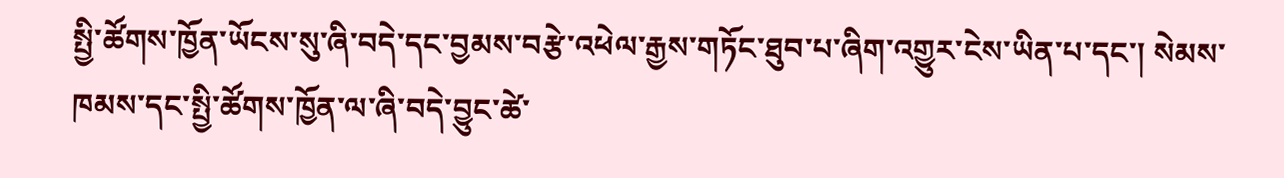སྤྱི་ཚོགས་ཁྱོན་ཡོངས་སུ་ཞི་བདེ་དང་བྱམས་བརྩེ་འཕེལ་རྒྱས་གཏོང་ཐུབ་པ་ཞིག་འགྱུར་ངེས་ཡིན་པ་དང་། སེམས་ཁམས་དང་སྤྱི་ཚོགས་ཁྱོན་ལ་ཞི་བདེ་བྱུང་ཚེ་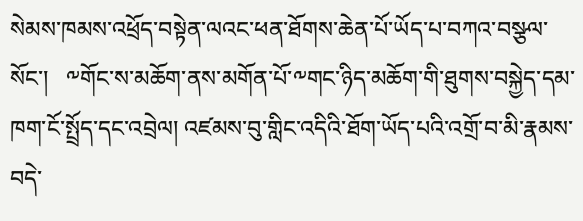སེམས་ཁམས་འཕྲོད་བསྟེན་ལའང་ཕན་ཐོགས་ཆེན་པོ་ཡོད་པ་བཀའ་བསྩལ་སོང་།   ༸གོང་ས་མཆོག་ནས་མགོན་པོ་༸གང་ཉིད་མཆོག་གི་ཐུགས་བསྐྱེད་དམ་ཁག་ངོ་སྤྲོད་དང་འབྲེལ། འཛམས་བུ་གླིང་འདིའི་ཐོག་ཡོད་པའི་འགྲོ་བ་མི་རྣམས་བདེ་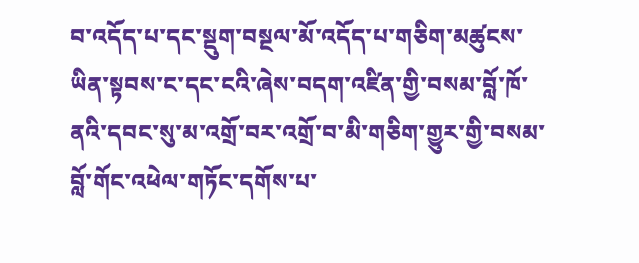བ་འདོད་པ་དང་སྡུག་བསྔལ་མོ་འདོད་པ་གཅིག་མཚུངས་ཡིན་སྟབས་ང་དང་ངའི་ཞེས་བདག་འཛིན་གྱི་བསམ་བློ་ཁོ་ནའི་དབང་སུ་མ་འགྲོ་བར་འགྲོ་བ་མི་གཅིག་གྱུར་གྱི་བསམ་བློ་གོང་འཕེལ་གཏོང་དགོས་པ་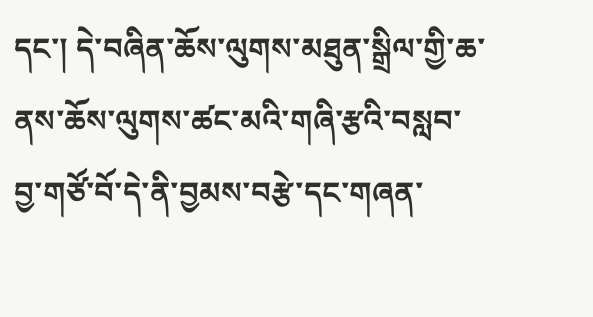དང་། དེ་བཞིན་ཆོས་ལུགས་མཐུན་སྒྲིལ་གྱི་ཆ་ནས་ཆོས་ལུགས་ཚང་མའི་གཞི་རྩའི་བསླབ་བྱ་གཙོ་བོ་དེ་ནི་བྱམས་བརྩེ་དང་གཞན་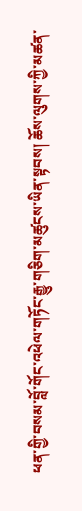ཕན་གྱི་བསམ་བློ་གོང་འཕེལ་གཏོང་རྒྱུ་གཅིག་མཚུངས་ཡིན་སྟབས། ཆོས་ལུགས་ཀྱི་མཚན་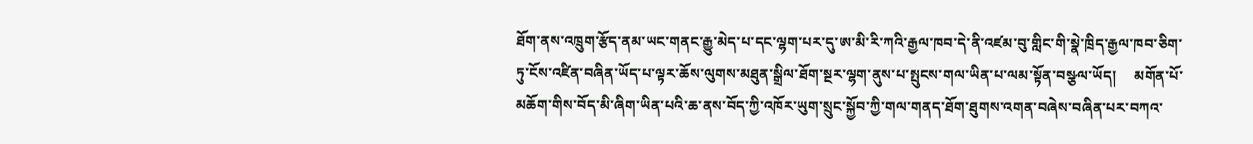ཐོག་ནས་འཁྲུག་རྩོད་ནམ་ཡང་གནང་རྒྱུ་མེད་པ་དང་ལྷག་པར་དུ་ཨ་མི་རི་ཀའི་རྒྱལ་ཁབ་དེ་ནི་འཛམ་བུ་གླིང་གི་སྣེ་ཁྲིད་རྒྱལ་ཁབ་ཅིག་ཏུ་ངོས་འཛིན་བཞིན་ཡོད་པ་ལྟར་ཆོས་ལུགས་མཐུན་སྒྲིལ་ཐོག་སྔར་ལྷག་ནུས་པ་སྤུངས་གལ་ཡིན་པ་ལམ་སྟོན་བསྩལ་ཡོད།     མགོན་པོ་མཆོག་གིས་བོད་མི་ཞིག་ཡིན་པའི་ཆ་ནས་བོད་ཀྱི་འཁོར་ཡུག་སྲུང་སྐྱོབ་ཀྱི་གལ་གནད་ཐོག་ཐུགས་འགན་བཞེས་བཞིན་པར་བཀའ་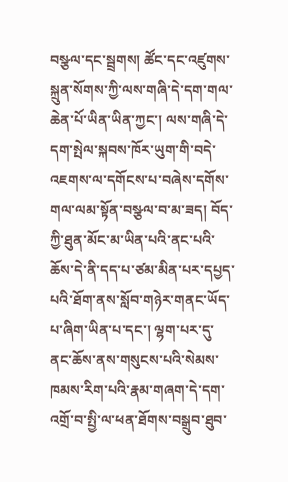བསྩལ་དང་སྦྲགས། ཚོང་དང་འཛུགས་སྐྲུན་སོགས་ཀྱི་ལས་གཞི་དེ་དག་གལ་ཆེན་པོ་ཡིན་ཡིན་ཀྱང་། ལས་གཞི་དེ་དག་སྤེལ་སྐབས་ཁོར་ཡུག་གི་བདེ་འཇགས་ལ་དགོངས་པ་བཞེས་དགོས་གལ་ལམ་སྟོན་བསྩལ་བ་མ་ཟད། བོད་ཀྱི་ཐུན་མོང་མ་ཡིན་པའི་ནང་པའི་ཆོས་དེ་ནི་དད་པ་ཙམ་མིན་པར་དཔྱད་པའི་ཐོག་ནས་སློབ་གཉེར་གནང་ཡོད་པ་ཞིག་ཡིན་པ་དང་། ལྷག་པར་དུ་ནང་ཆོས་ནས་གསུངས་པའི་སེམས་ཁམས་རིག་པའི་རྣམ་གཞག་དེ་དག་འགྲོ་བ་སྤྱི་ལ་ཕན་ཐོགས་བསྒྲུབ་ཐུབ་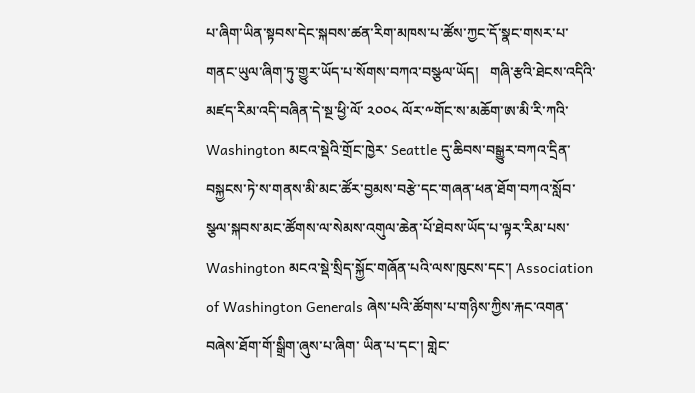པ་ཞིག་ཡིན་སྟབས་དེང་སྐབས་ཚན་རིག་མཁས་པ་ཚོས་ཀྱང་དོ་སྣང་གསར་པ་གནང་ཡུལ་ཞིག་ཏུ་གྱུར་ཡོད་པ་སོགས་བཀའ་བསྩལ་ཡོད།   གཞི་རྩའི་ཐེངས་འདིའི་མཛད་རིམ་འདི་བཞིན་དེ་སྔ་ཕྱི་ལོ་ ༢༠༠༨ ལོར་༸གོང་ས་མཆོག་ཨ་མི་རི་ཀའི་ Washington མངའ་སྡེའི་གྲོང་ཁྱེར་ Seattle དུ་ཆིབས་བསྒྱུར་བཀའ་དྲིན་བསྐྱངས་ཏེ་ས་གནས་མི་མང་ཚོར་བྱམས་བརྩེ་དང་གཞན་ཕན་ཐོག་བཀའ་སློབ་སྩལ་སྐབས་མང་ཚོགས་ལ་སེམས་འགུལ་ཆེན་པོ་ཐེབས་ཡོད་པ་ལྟར་རིམ་པས་ Washington མངའ་སྡེ་སྲིད་སྐྱོང་གཞོན་པའི་ལས་ཁུངས་དང་། Association of Washington Generals ཞེས་པའི་ཚོགས་པ་གཉིས་ཀྱིས་རྐང་འགན་བཞེས་ཐོག་གོ་སྒྲིག་ཞུས་པ་ཞིག་ ཡིན་པ་དང་། གླེང་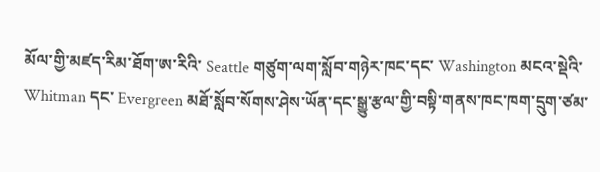མོལ་གྱི་མཛད་རིམ་ཐོག་ཨ་རིའི་ Seattle གཙུག་ལག་སློབ་གཉེར་ཁང་དང་ Washington མངའ་སྡེའི་ Whitman དང་ Evergreen མཐོ་སློབ་སོགས་ཤེས་ཡོན་དང་སྒྱུ་རྩལ་གྱི་བསྟི་གནས་ཁང་ཁག་དྲུག་ཙམ་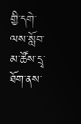གྱི་དགེ་ལས་སློབ་མ་ཚོས་དྲྭ་ཐོག་ནས་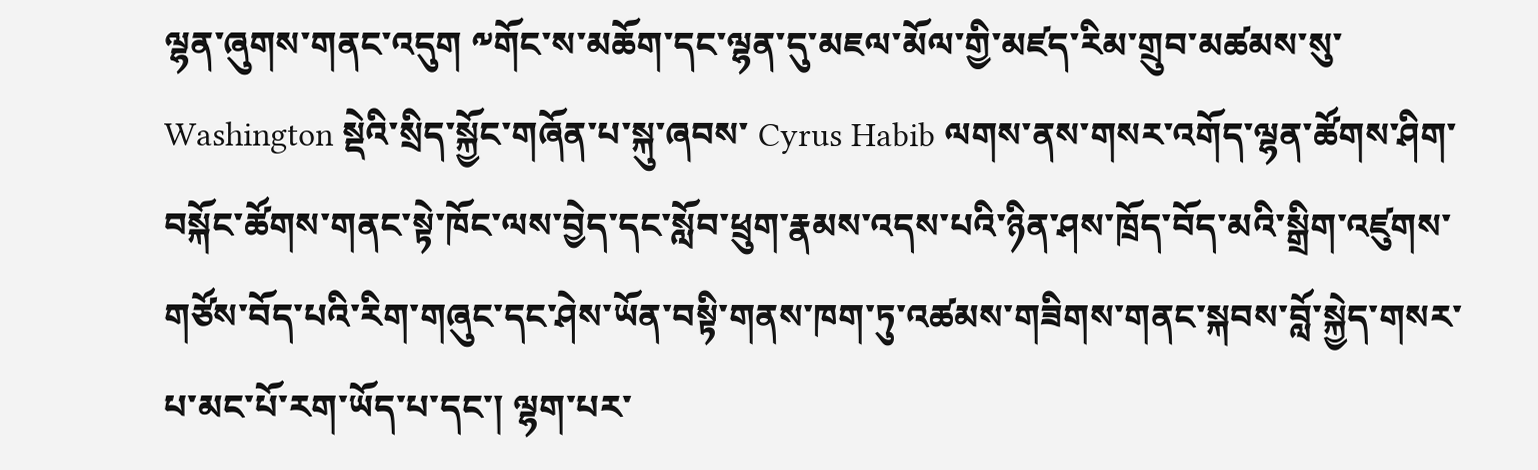ལྷན་ཞུགས་གནང་འདུག ༸གོང་ས་མཆོག་དང་ལྷན་དུ་མཇལ་མོལ་གྱི་མཛད་རིམ་གྲུབ་མཚམས་སུ་ Washington སྡེའི་སྲིད་སྐྱོང་གཞོན་པ་སྐུ་ཞབས་ Cyrus Habib ལགས་ནས་གསར་འགོད་ལྷན་ཚོགས་ཤིག་བསྐོང་ཚོགས་གནང་སྟེ་ཁོང་ལས་བྱེད་དང་སློབ་ཕྲུག་རྣམས་འདས་པའི་ཉིན་ཤས་ཁྲོད་བོད་མའི་སྒྲིག་འཛུགས་གཙོས་བོད་པའི་རིག་གཞུང་དང་ཤེས་ཡོན་བསྟི་གནས་ཁག་ཏུ་འཚམས་གཟིགས་གནང་སྐབས་བློ་སྐྱེད་གསར་པ་མང་པོ་རག་ཡོད་པ་དང་། ལྷག་པར་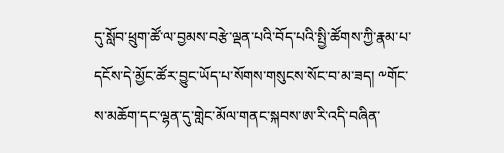དུ་སློབ་ཕྲུག་ཚོ་ལ་བྱམས་བརྩེ་ལྡན་པའི་བོད་པའི་སྤྱི་ཚོགས་ཀྱི་རྣམ་པ་དངོས་དེ་མྱོང་ཚོར་བྱུང་ཡོད་པ་སོགས་གསུངས་སོང་བ་མ་ཟད། ༸གོང་ས་མཆོག་དང་ལྷན་དུ་གླེང་མོལ་གནང་སྐབས་ཨ་རི་འདི་བཞིན་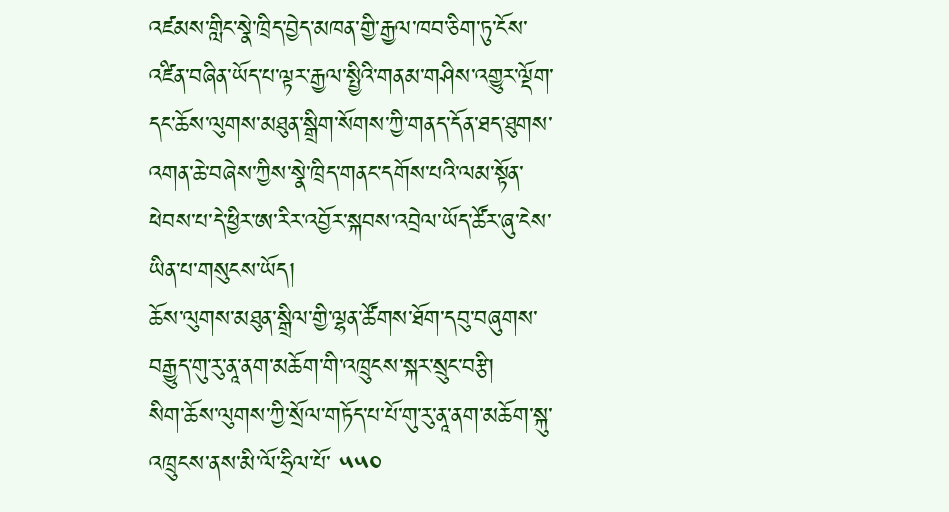འཛམས་གླིང་སྣེ་ཁྲིད་བྱེད་མཁན་གྱི་རྒྱལ་ཁབ་ཅིག་ཏུ་ངོས་འཛིན་བཞིན་ཡོད་པ་ལྟར་རྒྱལ་སྤྱིའི་གནམ་གཤིས་འགྱུར་ལྡོག་དང་ཆོས་ལུགས་མཐུན་སྒྲིག་སོགས་ཀྱི་གནད་དོན་ཐད་ཐུགས་འགན་ཆེ་བཞེས་ཀྱིས་སྣེ་ཁྲིད་གནང་དགོས་པའི་ལམ་སྟོན་ཕེབས་པ་དེ་ཕྱིར་ཨ་རིར་འབྱོར་སྐབས་འབྲེལ་ཡོད་ཚོར་ཞུ་ངེས་ཡིན་པ་གསུངས་ཡོད།
ཆོས་ལུགས་མཐུན་སྒྲིལ་གྱི་ལྷན་ཚོགས་ཐོག་དབུ་བཞུགས་བརྒྱུད་གུ་རུ་ནཱ་ནག་མཆོག་གི་འཁྲུངས་སྐར་སྲུང་བརྩི།
སིག་ཆོས་ལུགས་ཀྱི་སྲོལ་གཏོད་པ་པོ་གུ་རུ་ནཱ་ནག་མཆོག་སྐུ་འཁྲུངས་ནས་མི་ལོ་ཧྲིལ་པོ་ ༥༥༠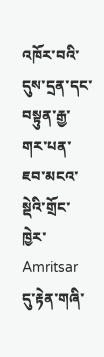འཁོར་བའི་དུས་དྲན་དང་བསྟུན་རྒྱ་གར་པན་ཇབ་མངའ་སྡེའི་གྲོང་ཁྱེར་ Amritsar དུ་རྟེན་གཞི་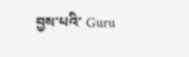བྱས་པའི་ Guru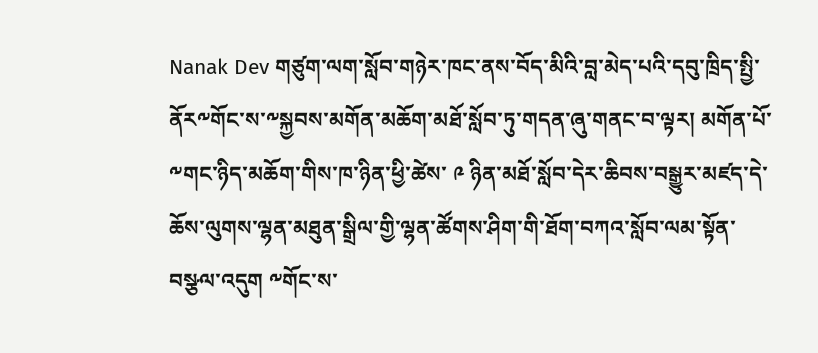Nanak Dev གཙུག་ལག་སློབ་གཉེར་ཁང་ནས་བོད་མིའི་བླ་མེད་པའི་དབུ་ཁྲིད་སྤྱི་ནོར༸གོང་ས་༸སྐྱབས་མགོན་མཆོག་མཐོ་སློབ་ཏུ་གདན་ཞུ་གནང་བ་ལྟར། མགོན་པོ་༸གང་ཉིད་མཆོག་གིས་ཁ་ཉིན་ཕྱི་ཚེས་ ༩ ཉིན་མཐོ་སློབ་དེར་ཆིབས་བསྒྱུར་མཛད་དེ་ཆོས་ལུགས་ལྷན་མཐུན་སྒྲིལ་གྱི་ལྷན་ཚོགས་ཤིག་གི་ཐོག་བཀའ་སློབ་ལམ་སྟོན་བསྩལ་འདུག ༸གོང་ས་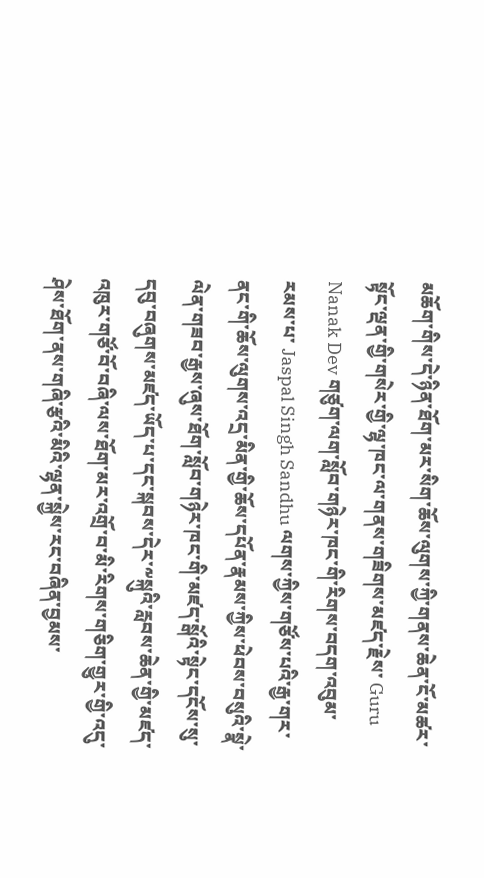མཆོག་གིས་དེ་ཉིན་ཐོག་མར་སིག་ཆོས་ལུགས་ཀྱི་གནས་ཆེན་ངོ་མཚར་སྟོང་ལྡན་གྱི་གསེར་གྱི་ལྷ་ཁང་ལ་གནས་གཟིགས་མཛད་རྗེས་ Guru Nanak Dev གཙུག་ལག་སློབ་གཉེར་ཁང་གི་རིགས་བདག་འབུམ་རམས་པ་ Jaspal Singh Sandhu ལགས་ཀྱིས་གཙོས་པའི་རྒྱ་གར་ནང་གི་ཆོས་ལུགས་འདྲ་མིན་གྱི་ཆོས་དཔོན་རྣམས་ཀྱིས་ཕེབས་བསུའི་སྣེ་ལེན་གཟབ་རྒྱས་ཞུས་ཐོག་སློབ་གཉེར་ཁང་གི་མཛད་སྒོའི་སྟེང་དངོས་སུ་དབུ་བཞུགས་མཛད་ཡོད་པ་དང་སྐབས་དེར་༸སྐུའི་རླབས་ཆེན་གྱི་མཛད་འཁུར་གཙོ་བོ་བཞི་ལས་ཐོག་མར་འགྲོ་བ་མི་རིགས་གཅིག་གྱུར་གྱི་འདུ་ཤེས་ཐོག་ནས་གཞི་རྩའི་མིའི་ལྷན་སྐྱེས་རང་བཞིན་བྱམས་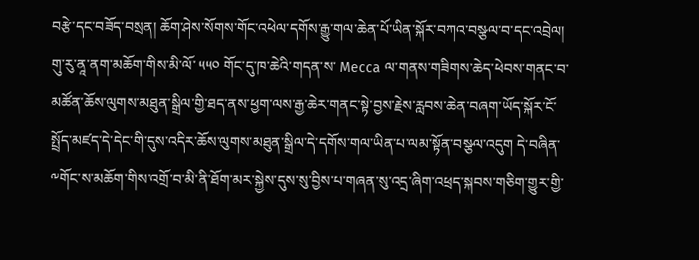བརྩེ་དང་བཟོད་བསྲན། ཆོག་ཤེས་སོགས་གོང་འཕེལ་དགོས་རྒྱུ་གལ་ཆེན་པོ་ཡིན་སྐོར་བཀའ་བསྩལ་བ་དང་འབྲེལ། གུ་རུ་ནཱ་ནག་མཆོག་གིས་མི་ལོ་ ༥༥༠ གོང་དུ་ཁ་ཆེའི་གདན་ས་ Mecca ལ་གནས་གཟིགས་ཆེད་ཕེབས་གནང་བ་མཚོན་ཆོས་ལུགས་མཐུན་སྒྲིལ་གྱི་ཐད་ནས་ཕྱག་ལས་རྒྱ་ཆེར་གནང་སྟེ་བྱས་རྗེས་རླབས་ཆེན་བཞག་ཡོད་སྐོར་ངོ་སྤྲོད་མཛད་དེ་དེང་གི་དུས་འདིར་ཆོས་ལུགས་མཐུན་སྒྲིལ་དེ་དགོས་གལ་ཡིན་པ་ལམ་སྟོན་བསྩལ་འདུག དེ་བཞིན་༸གོང་ས་མཆོག་གིས་འགྲོ་བ་མི་ནི་ཐོག་མར་སྐྱེས་དུས་སུ་བྱིས་པ་གཞན་སུ་འདྲ་ཞིག་འཕྲད་སྐབས་གཅིག་གྱུར་གྱི་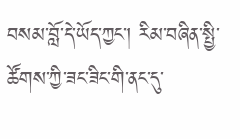བསམ་བློ་དེ་ཡོད་ཀྱང་། རིམ་བཞིན་སྤྱི་ཚོགས་ཀྱི་ཟང་ཟིང་གི་ནང་དུ་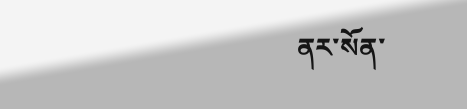ནར་སོན་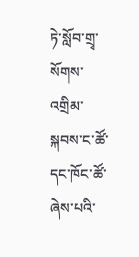ཏེ་སློབ་གྲྭ་སོགས་འགྲིམ་སྐབས་ང་ཚོ་དང་ཁོང་ཚོ་ཞེས་པའི་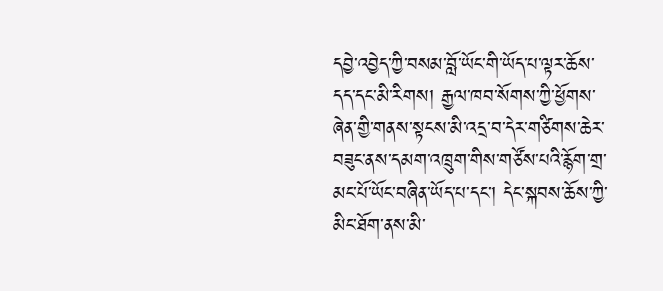དབྱེ་འབྱེད་ཀྱི་བསམ་བློ་ཡོང་གི་ཡོད་པ་ལྟར་ཆོས་དད་དང་མི་རིགས། རྒྱལ་ཁབ་སོགས་ཀྱི་ཕྱོགས་ཞེན་གྱི་གནས་སྟངས་མི་འདྲ་བ་དེར་གཙིགས་ཆེར་བཟུང་ནས་དམག་འཁྲུག་གིས་གཙོས་པའི་རྙོག་གྲ་མང་པོ་ཡོང་བཞིན་ཡོད་པ་དང་། དེང་སྐབས་ཆོས་ཀྱི་མིང་ཐོག་ནས་མི་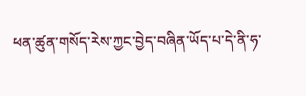ཕན་ཚུན་གསོད་རེས་ཀྱང་བྱེད་བཞིན་ཡོད་པ་དེ་ནི་ཧ་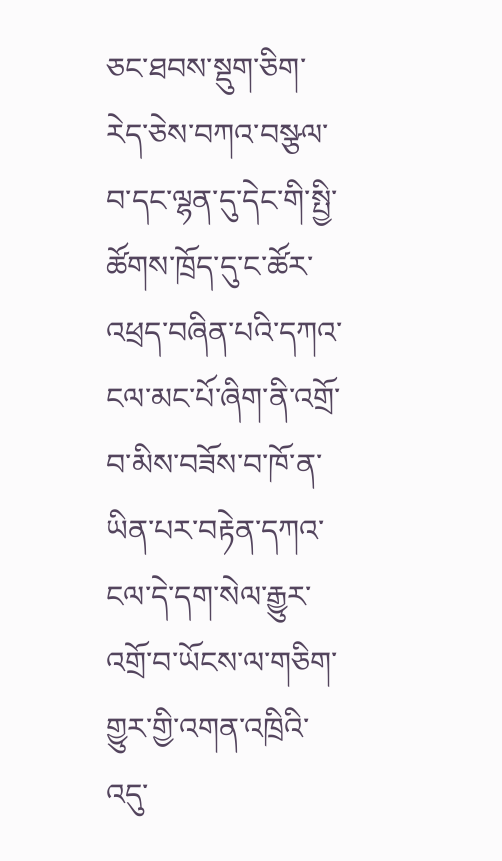ཅང་ཐབས་སྡུག་ཅིག་རེད་ཅེས་བཀའ་བསྩལ་བ་དང་ལྷན་དུ་དེང་གི་སྤྱི་ཚོགས་ཁྲོད་དུ་ང་ཚོར་འཕྲད་བཞིན་པའི་དཀའ་ངལ་མང་པོ་ཞིག་ནི་འགྲོ་བ་མིས་བཟོས་བ་ཁོ་ན་ཡིན་པར་བརྟེན་དཀའ་ངལ་དེ་དག་སེལ་རྒྱུར་འགྲོ་བ་ཡོངས་ལ་གཅིག་གྱུར་གྱི་འགན་འཁྲིའི་འདུ་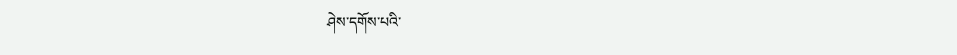ཤེས་དགོས་པའི་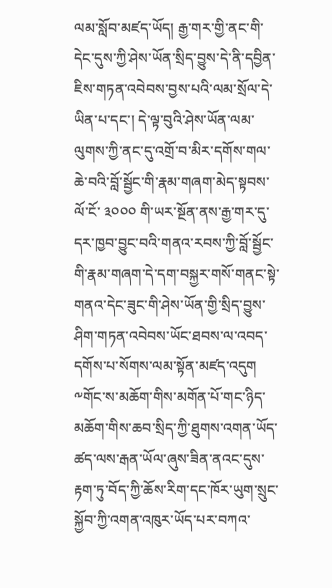ལམ་སློབ་མཛད་ཡོད། རྒྱ་གར་གྱི་ནང་གི་དེང་དུས་ཀྱི་ཤེས་ཡོན་སྲིད་བྱུས་དེ་ནི་དབྱིན་ཇིས་གཏན་འབེབས་བྱས་པའི་ལམ་སྲོལ་དེ་ཡིན་པ་དང་། དེ་ལྟ་བུའི་ཤེས་ཡོན་ལམ་ལུགས་ཀྱི་ནང་དུ་འགྲོ་བ་མིར་དགོས་གལ་ཆེ་བའི་བློ་སྦྱོང་གི་རྣམ་གཞག་མེད་སྟབས་ལོ་ངོ་ ༣༠༠༠ གི་ཡར་སྔོན་ནས་རྒྱ་གར་དུ་དར་ཁྱབ་བྱུང་བའི་གནའ་རབས་ཀྱི་བློ་སྦྱོང་གི་རྣམ་གཞག་དེ་དག་བསྐྱར་གསོ་གནང་སྟེ་གནའ་དེང་ཟུང་གི་ཤེས་ཡོན་གྱི་སྲིད་བྱུས་ཤིག་གཏན་འབེབས་ཡོང་ཐབས་ལ་འབད་དགོས་པ་སོགས་ལམ་སྟོན་མཛད་འདུག ༸གོང་ས་མཆོག་གིས་མགོན་པོ་གང་ཉིད་མཆོག་གིས་ཆབ་སྲིད་ཀྱི་ཐུགས་འགན་ཡོད་ཚད་ལས་རྒན་ཡོལ་ཞུས་ཟིན་ནའང་དུས་རྟག་ཏུ་བོད་ཀྱི་ཆོས་རིག་དང་ཁོར་ཡུག་སྲུང་སྐྱོབ་ཀྱི་འགན་འཁུར་ཡོད་པར་བཀའ་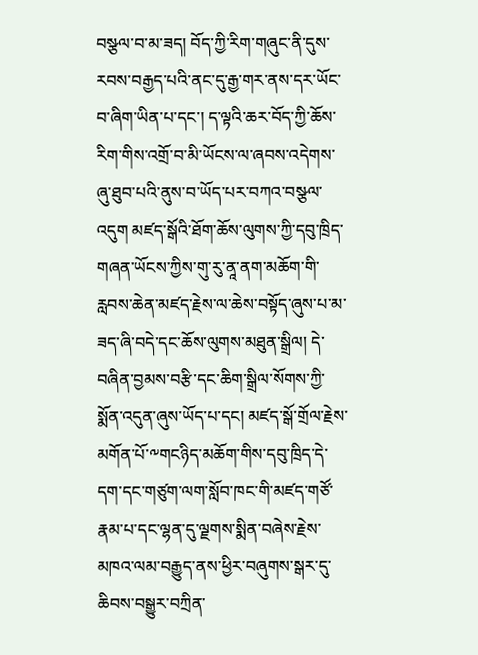བསྩལ་བ་མ་ཟད། བོད་ཀྱི་རིག་གཞུང་ནི་དུས་རབས་བརྒྱད་པའི་ནང་དུ་རྒྱ་གར་ནས་དར་ཡོང་བ་ཞིག་ཡིན་པ་དང་། ད་ལྟའི་ཆར་བོད་ཀྱི་ཆོས་རིག་གིས་འགྲོ་བ་མི་ཡོངས་ལ་ཞབས་འདེགས་ཞུ་ཐུབ་པའི་ནུས་བ་ཡོད་པར་བཀའ་བསྩལ་འདུག མཛད་སྒོའི་ཐོག་ཆོས་ལུགས་ཀྱི་དབུ་ཁྲིད་གཞན་ཡོངས་ཀྱིས་གུ་རུ་ནཱ་ནག་མཆོག་གི་རླབས་ཆེན་མཛད་རྗེས་ལ་ཆེས་བསྟོད་ཞུས་པ་མ་ཟད་ཞི་བདེ་དང་ཆོས་ལུགས་མཐུན་སྒྲིལ། དེ་བཞིན་བྱམས་བརྩི་དང་ཆིག་སྒྲིལ་སོགས་ཀྱི་སྨོན་འདུན་ཞུས་ཡོད་པ་དང། མཛད་སྒོ་གྲོལ་རྗེས་  མགོན་པོ་༸གངཉིད་མཆོག་གིས་དབུ་ཁྲིད་དེ་དག་དང་གཙུག་ལག་སློབ་ཁང་གི་མཛད་གཙོ་རྣམ་པ་དང་ལྷན་དུ་ལྗགས་སྨིན་བཞེས་རྗེས་མཁའ་ལམ་བརྒྱུད་ནས་ཕྱིར་བཞུགས་སྒར་དུ་ཆིབས་བསྒྱུར་བཀྲིན་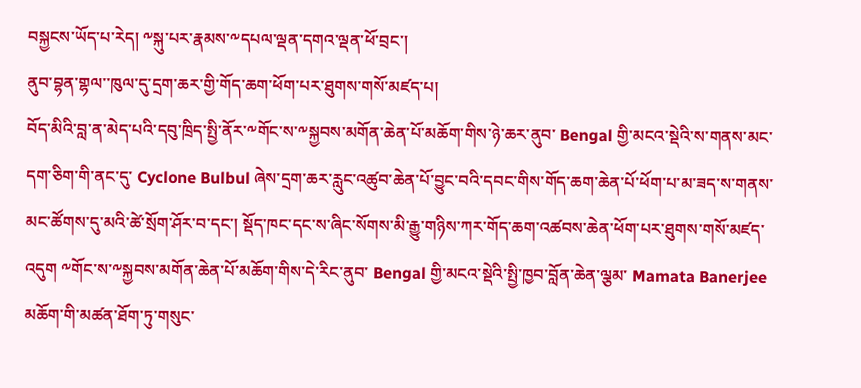བསྐྱངས་ཡོད་པ་རེད། ༸སྐུ་པར་རྣམས་༸དཔལ་ལྡན་དགའ་ལྡན་ཕོ་བྲང་།
ནུབ་བྷན་གྷལ་་ཁུལ་དུ་དྲག་ཆར་གྱི་གོད་ཆག་ཕོག་པར་ཐུགས་གསོ་མཛད་པ།
བོད་མིའི་བླ་ན་མེད་པའི་དབུ་ཁྲིད་སྤྱི་ནོར་༸གོང་ས་༸སྐྱབས་མགོན་ཆེན་པོ་མཆོག་གིས་ཉེ་ཆར་ནུབ་ Bengal གྱི་མངའ་སྡེའི་ས་གནས་མང་དག་ཅིག་གི་ནང་དུ་ Cyclone Bulbul ཞེས་དྲག་ཆར་རླུང་འཚུབ་ཆེན་པོ་བྱུང་བའི་དབང་གིས་གོད་ཆག་ཆེན་པོ་ཕོག་པ་མ་ཟད་ས་གནས་མང་ཚོགས་དུ་མའི་ཚེ་སྲོག་ཤོར་བ་དང་། སྡོད་ཁང་དང་ས་ཞིང་སོགས་མི་རྒྱུ་གཉིས་ཀར་གོད་ཆག་འཚབས་ཆེན་ཕོག་པར་ཐུགས་གསོ་མཛད་འདུག ༸གོང་ས་༸སྐྱབས་མགོན་ཆེན་པོ་མཆོག་གིས་དེ་རིང་ནུབ་ Bengal གྱི་མངའ་སྡེའི་སྤྱི་ཁྱབ་བློན་ཆེན་ལྕམ་ Mamata Banerjee མཆོག་གི་མཚན་ཐོག་ཏུ་གསུང་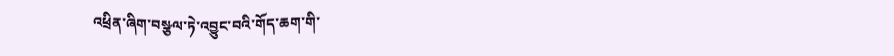འཕྲིན་ཞིག་བསྩལ་ཏེ་འབྱུང་བའི་གོད་ཆག་གི་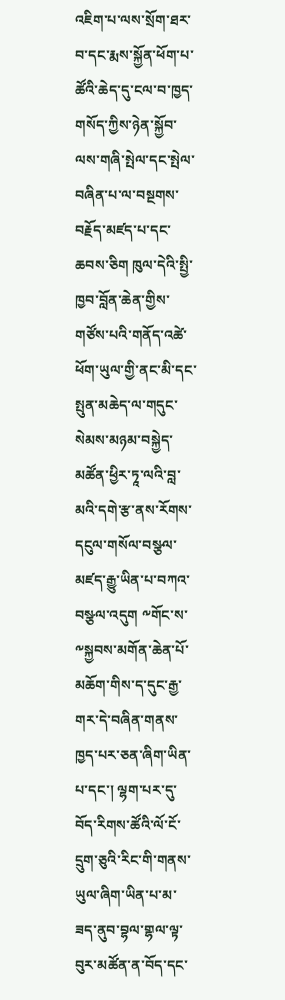འཇིག་པ་ལས་སྲོག་ཐར་བ་དང་རྨས་སྐྱོན་ཕོག་པ་ཚོའི་ཆེད་དུ་ངལ་བ་ཁྱད་གསོད་ཀྱིས་ཉེན་སྐྱོབ་ལས་གཞི་སྤེལ་དང་སྤེལ་བཞིན་པ་ལ་བསྔགས་བརྗོད་མཛད་པ་དང་ཆབས་ཅིག ཁུལ་དེའི་སྤྱི་ཁྱབ་བློན་ཆེན་གྱིས་གཙོས་པའི་གནོད་འཚེ་ཕོག་ཡུལ་གྱི་ནང་མི་དང་སྤུན་མཆེད་ལ་གདུང་སེམས་མཉམ་བསྐྱེད་མཚོན་ཕྱིར་ཏཱ་ལའི་བླ་མའི་དགེ་རྩ་ནས་རོགས་དངུལ་གསོལ་བསྩལ་མཛད་རྒྱུ་ཡིན་པ་བཀའ་བསྩལ་འདུག ༸གོང་ས་༸སྐྱབས་མགོན་ཆེན་པོ་མཆོག་གིས་ད་དུང་རྒྱ་གར་དེ་བཞིན་གནས་ཁྱད་པར་ཅན་ཞིག་ཡིན་པ་དང་། ལྷག་པར་དུ་བོད་རིགས་ཚོའི་ལོ་ངོ་དྲུག་ཅུའི་རིང་གི་གནས་ཡུལ་ཞིག་ཡིན་པ་མ་ཟད་ནུབ་བྷལ་གྷལ་ལྟ་བུར་མཚོན་ན་བོད་དང་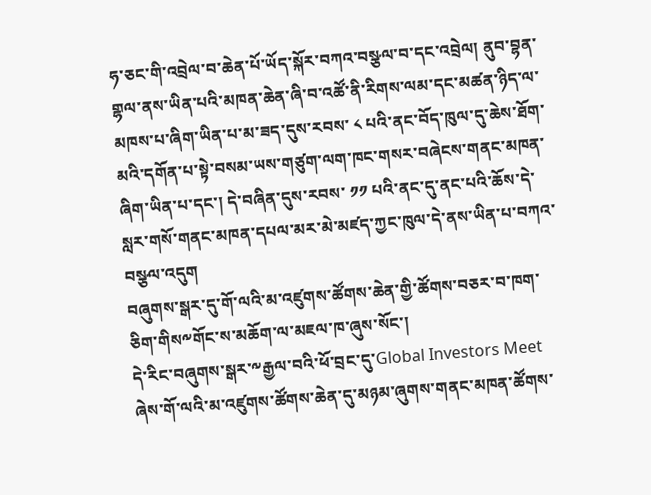ཧ་ཅང་གི་འབྲེལ་བ་ཆེན་པོ་ཡོད་སྐོར་བཀའ་བསྩལ་བ་དང་འབྲེལ། ནུབ་བྷན་གྷལ་ནས་ཡིན་པའི་མཁན་ཆེན་ཞི་བ་འཚོ་ནི་རིགས་ལམ་དང་མཚན་ཉིད་ལ་མཁས་པ་ཞིག་ཡིན་པ་མ་ཟད་དུས་རབས་ ༨ པའི་ནང་བོད་ཁུལ་དུ་ཆེས་ཐོག་མའི་དགོན་པ་སྟེ་བསམ་ཡས་གཙུག་ལག་ཁང་གསར་བཞེངས་གནང་མཁན་ཞིག་ཡིན་པ་དང་། དེ་བཞིན་དུས་རབས་ ༡༡ པའི་ནང་དུ་ནང་པའི་ཆོས་དེ་སླར་གསོ་གནང་མཁན་དཔལ་མར་མེ་མཛད་ཀྱང་ཁུལ་དེ་ནས་ཡིན་པ་བཀའ་བསྩལ་འདུག
བཞུགས་སྒར་དུ་གོ་ལའི་མ་འཛུགས་ཚོགས་ཆེན་གྱི་ཚོགས་བཅར་བ་ཁག་ཅིག་གིས༸གོང་ས་མཆོག་ལ་མཇལ་ཁ་ཞུས་སོང་།
དེ་རིང་བཞུགས་སྒར་༸རྒྱལ་བའི་ཕོ་བྲང་དུ་Global Investors Meet ཞེས་གོ་ལའི་མ་འཛུགས་ཚོགས་ཆེན་དུ་མཉམ་ཞུགས་གནང་མཁན་ཚོགས་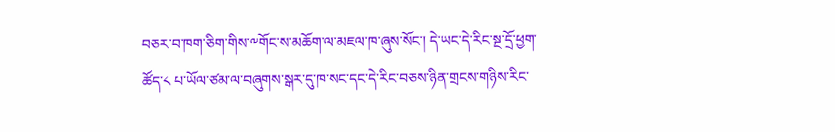བཅར་བ་ཁག་ཅིག་གིས་༸གོང་ས་མཆོག་ལ་མཇལ་ཁ་ཞུས་སོང་། དེ་ཡང་དེ་རིང་སྔ་དྲོ་ཕྱག་ཚོད་༨ པ་ཡོལ་ཙམ་ལ་བཞུགས་སྒར་དུ་ཁ་སང་དང་དེ་རིང་བཅས་ཉིན་གྲངས་གཉིས་རིང་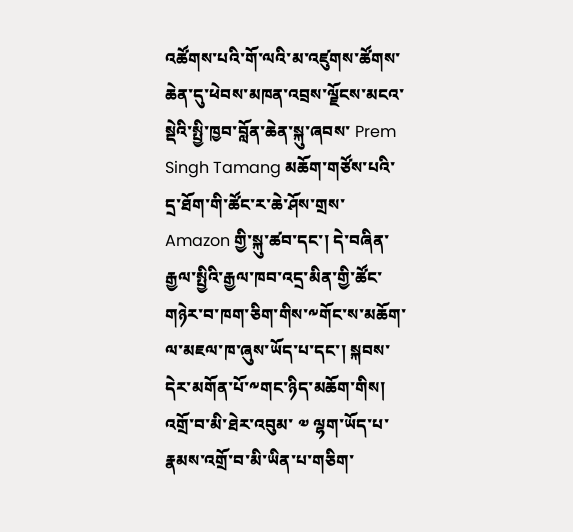འཚོགས་པའི་གོ་ལའི་མ་འཛུགས་ཚོགས་ཆེན་དུ་ཕེབས་མཁན་འབྲས་ལྗོངས་མངའ་སྡེའི་སྤྱི་ཁྱབ་བློན་ཆེན་སྐུ་ཞབས་ Prem Singh Tamang མཆོག་གཙོས་པའི་དྲ་ཐོག་གི་ཚོང་ར་ཆེ་ཤོས་གྲས་ Amazon གྱི་སྐུ་ཚབ་དང་། དེ་བཞིན་རྒྱལ་སྤྱིའི་རྒྱལ་ཁབ་འདྲ་མིན་གྱི་ཚོང་གཉེར་བ་ཁག་ཅིག་གིས་༸གོང་ས་མཆོག་ལ་མཇལ་ཁ་ཞུས་ཡོད་པ་དང་། སྐབས་དེར་མགོན་པོ་༸གང་ཉིད་མཆོག་གིས། འགྲོ་བ་མི་ཐེར་འབུམ་ ༧ ལྷག་ཡོད་པ་རྣམས་འགྲོ་བ་མི་ཡིན་པ་གཅིག་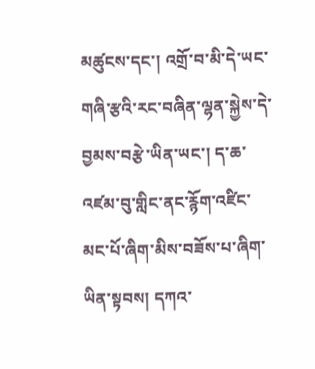མཚུངས་དང་། འགྲོ་བ་མི་དེ་ཡང་གཞི་རྩའི་རང་བཞིན་ལྷན་སྐྱེས་དེ་བྱམས་བརྩེ་ཡིན་ཡང་། ད་ཆ་འཛམ་བུ་གླིང་ནང་རྙོག་འཛིང་མང་པོ་ཞིག་མིས་བཟོས་པ་ཞིག་ཡིན་སྟབས། དཀའ་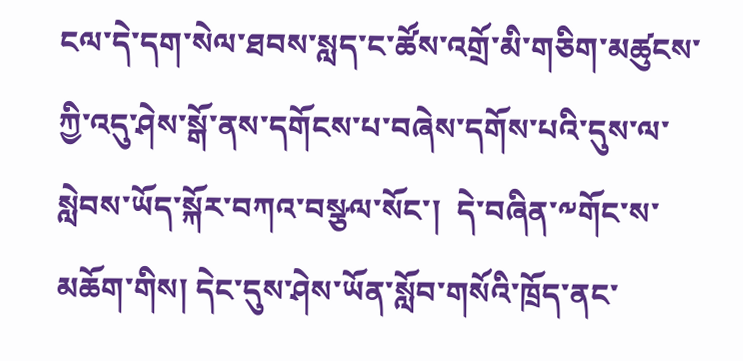ངལ་དེ་དག་སེལ་ཐབས་སླད་ང་ཚོས་འགྲོ་མི་གཅིག་མཚུངས་ཀྱི་འདུ་ཤེས་སྒོ་ནས་དགོངས་པ་བཞེས་དགོས་པའི་དུས་ལ་སླེབས་ཡོད་སྐོར་བཀའ་བསྩལ་སོང་།  དེ་བཞིན་༸གོང་ས་མཆོག་གིས། དེང་དུས་ཤེས་ཡོན་སློབ་གསོའི་ཁྲོད་ནང་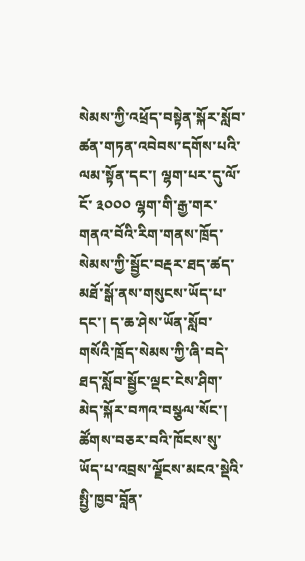སེམས་ཀྱི་འཕྲོད་བསྟེན་སྐོར་སློབ་ཚན་གཏན་འབེབས་དགོས་པའི་ལམ་སྟོན་དང་། ལྷག་པར་དུ་ལོ་ངོ་ ༣༠༠༠ ལྷག་གི་རྒྱ་གར་གནའ་བོའི་རིག་གནས་ཁྲོད་སེམས་ཀྱི་སྦྱོང་བརྡར་ཐད་ཚད་མཐོ་སྒོ་ནས་གསུངས་ཡོད་པ་དང་། ད་ཆ་ཤེས་ཡོན་སློབ་གསོའི་ཁྲོད་སེམས་ཀྱི་ཞི་བདེ་ཐད་སློབ་སྦྱོང་ལྡང་ངེས་ཤིག་མེད་སྐོར་བཀའ་བསྩལ་སོང་། ཚོགས་བཅར་བའི་ཁོངས་སུ་ཡོད་པ་འབྲས་ལྗོངས་མངའ་སྡེའི་སྤྱི་ཁྱབ་བློན་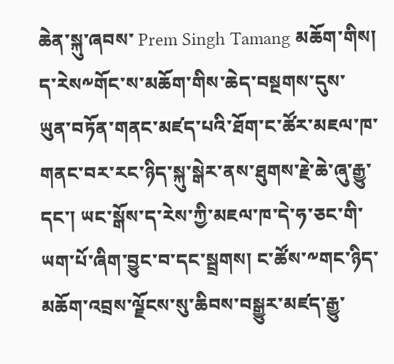ཆེན་སྐུ་ཞབས་ Prem Singh Tamang མཆོག་གིས། ད་རེས༸གོང་ས་མཆོག་གིས་ཆེད་བསྔགས་དུས་ཡུན་བཏོན་གནང་མཛད་པའི་ཐོག་ང་ཚོར་མཇལ་ཁ་གནང་བར་རང་ཉིད་སྐུ་སྒེར་ནས་ཐུགས་རྗེ་ཆེ་ཞུ་རྒྱུ་དང་། ཡང་སྒོས་ད་རེས་ཀྱི་མཇལ་ཁ་དེ་ཧ་ཅང་གི་ཡག་པོ་ཞིག་བྱུང་བ་དང་སྦྲགས། ང་ཚོས་༸གང་ཉིད་མཆོག་འབྲས་ལྗོངས་སུ་ཆིབས་བསྒྱུར་མཛད་རྒྱུ་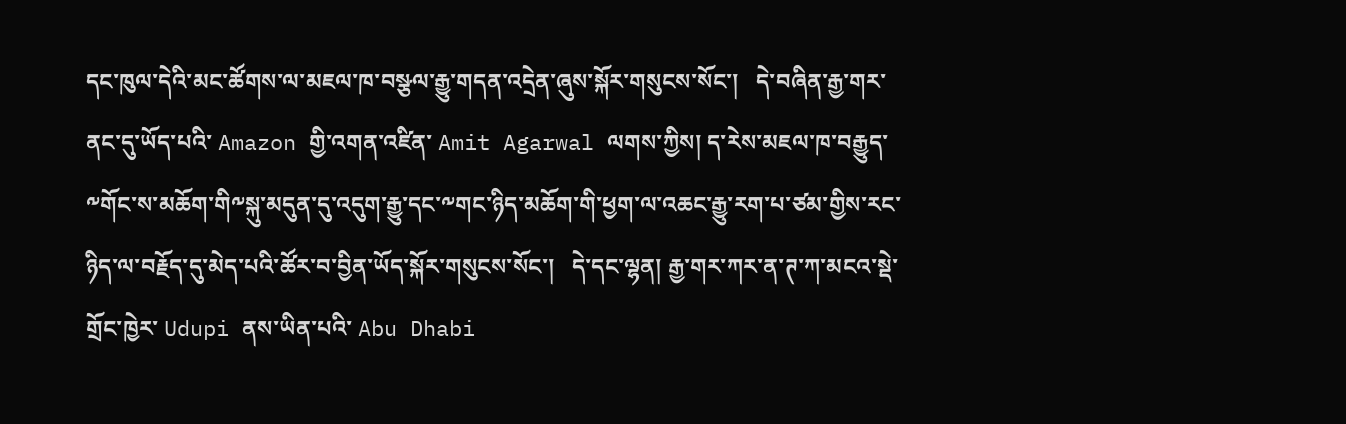དང་ཁུལ་དེའི་མང་ཚོགས་ལ་མཇལ་ཁ་བསྩལ་རྒྱུ་གདན་འདྲེན་ཞུས་སྐོར་གསུངས་སོང་།   དེ་བཞིན་རྒྱ་གར་ནང་དུ་ཡོད་པའི་ Amazon གྱི་འགན་འཛིན་ Amit Agarwal ལགས་ཀྱིས། ད་རེས་མཇལ་ཁ་བརྒྱུད་ ༸གོང་ས་མཆོག་གི༸སྐུ་མདུན་དུ་འདུག་རྒྱུ་དང་༸གང་ཉིད་མཆོག་གི་ཕྱག་ལ་འཆང་རྒྱུ་རག་པ་ཙམ་གྱིས་རང་ཉིད་ལ་བརྗོད་དུ་མེད་པའི་ཚོར་བ་བྱིན་ཡོད་སྐོར་གསུངས་སོང་།   དེ་དང་ལྷན། རྒྱ་གར་ཀར་ན་ཊ་ཀ་མངའ་སྡེ་གྲོང་ཁྱེར་ Udupi ནས་ཡིན་པའི་ Abu Dhabi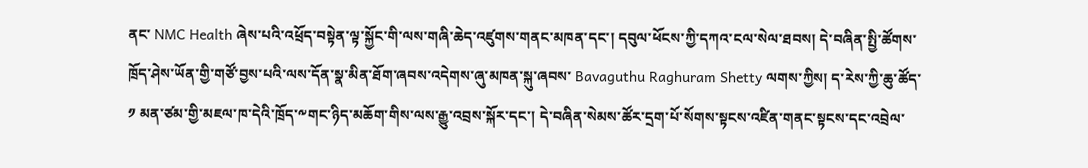ནང་ NMC Health ཞེས་པའི་འཕྲོད་བསྟེན་ལྟ་སྐྱོང་གི་ལས་གཞི་ཆེད་འཛུགས་གནང་མཁན་དང་། དབུལ་ཕོངས་ཀྱི་དཀའ་ངལ་སེལ་ཐབས། དེ་བཞིན་སྤྱི་ཚོགས་ཁྲོད་ཤེས་ཡོན་གྱི་གཙོ་བྱས་པའི་ལས་དོན་སྣ་མིན་ཐོག་ཞབས་འདེགས་ཞུ་མཁན་སྐུ་ཞབས་ Bavaguthu Raghuram Shetty ལགས་ཀྱིས། ད་རེས་ཀྱི་ཆུ་ཚོད་ ༡ མན་ཙམ་གྱི་མཇལ་ཁ་དེའི་ཁྲོད་༸གང་ཉིད་མཆོག་གིས་ལས་རྒྱུ་འབྲས་སྐོར་དང་། དེ་བཞིན་སེམས་ཚོར་དྲག་པོ་སོགས་སྟངས་འཛིན་གནང་སྟངས་དང་འབྲེལ་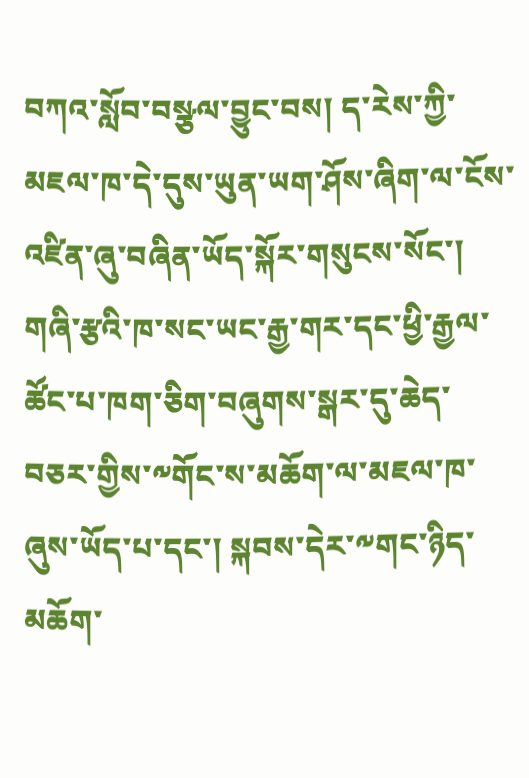བཀའ་སློབ་བསྩལ་བྱུང་བས། ད་རེས་ཀྱི་མཇལ་ཁ་དེ་དུས་ཡུན་ཡག་ཤོས་ཞིག་ལ་ངོས་འཛིན་ཞུ་བཞིན་ཡོད་སྐོར་གསུངས་སོང་། གཞི་རྩའི་ཁ་སང་ཡང་རྒྱ་གར་དང་ཕྱི་རྒྱལ་ཚོང་པ་ཁག་ཅིག་བཞུགས་སྒར་དུ་ཆེད་བཅར་གྱིས་༸གོང་ས་མཆོག་ལ་མཇལ་ཁ་ཞུས་ཡོད་པ་དང་། སྐབས་དེར་༸གང་ཉིད་མཆོག་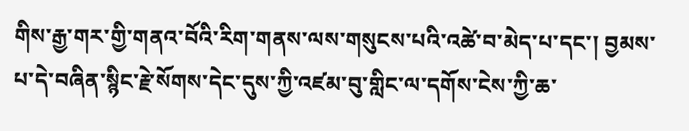གིས་རྒྱ་གར་གྱི་གནའ་བོའི་རིག་གནས་ལས་གསུངས་པའི་འཚེ་བ་མེད་པ་དང་། བྱམས་པ་དེ་བཞིན་སྙིང་རྗེ་སོགས་དེང་དུས་ཀྱི་འཛམ་བུ་གླིང་ལ་དགོས་ངེས་ཀྱི་ཆ་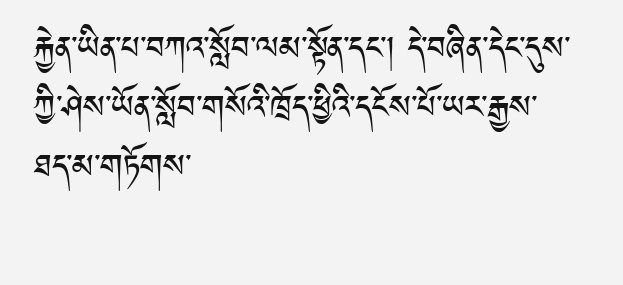རྐྱེན་ཡིན་པ་བཀའ་སློབ་ལམ་སྟོན་དང་། དེ་བཞིན་དེང་དུས་ཀྱི་ཤེས་ཡོན་སློབ་གསོའི་ཁྲོད་ཕྱིའི་དངོས་པོ་ཡར་རྒྱས་ཐད་མ་གཏོགས་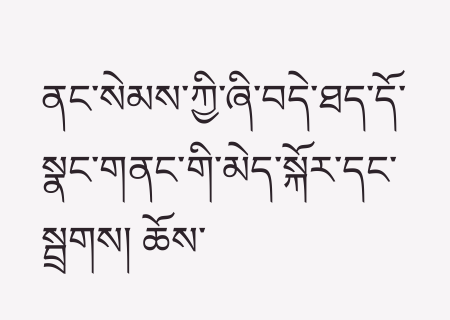ནང་སེམས་ཀྱི་ཞི་བདེ་ཐད་དོ་སྣང་གནང་གི་མེད་སྐོར་དང་སྦྲགས། ཆོས་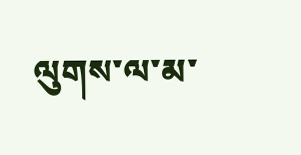ལུགས་ལ་མ་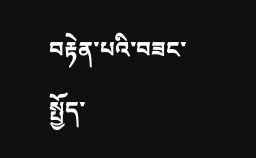བརྟེན་པའི་བཟང་སྤྱོད་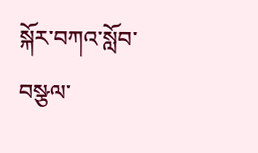སྐོར་བཀའ་སློབ་བསྩལ་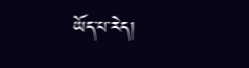ཡོད་པ་རེད།